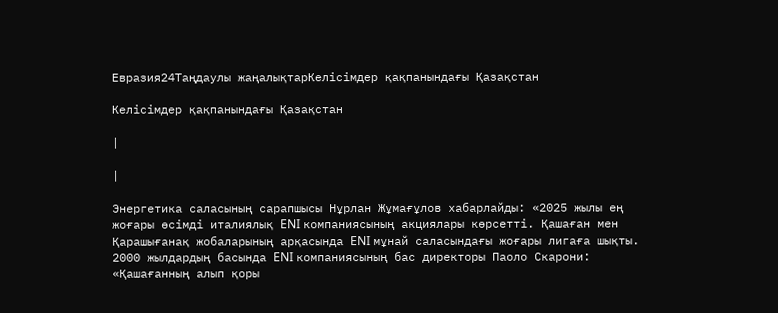Евразия24Таңдаулы жаңалықтарКелісімдер қақпанындағы Қазақстан

Келісімдер қақпанындағы Қазақстан

|

|

Энергетика саласының сарапшысы Нұрлан Жұмағұлов хабарлайды: «2025 жылы ең жоғары өсімді италиялық ENI компаниясының акциялары көрсетті. Қашаған мен Қарашығанақ жобаларының арқасында ENI мұнай саласындағы жоғары лигаға шықты. 2000 жылдардың басында ENI компаниясының бас директоры Паоло Скарони: «Қашағанның алып қоры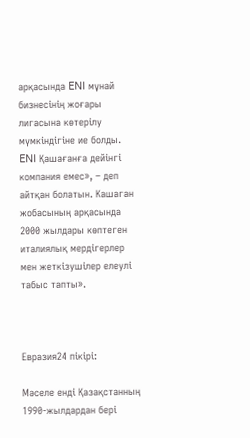арқасында ENI мұнай бизнесінің жоғары лигасына көтерілу мүмкіндігіне ие болды. ENI Қашағанға дейінгі компания емес», – деп айтқан болатын. Кашаган жобасының арқасында 2000 жылдары көптеген италиялық мердігерлер мен жеткізушілер елеулі табыс тапты».



Евразия24 пікірі:

Мәселе енді Қазақстанның 1990-жылдардан бері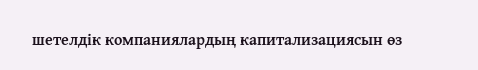шетелдік компаниялардың капитализациясын өз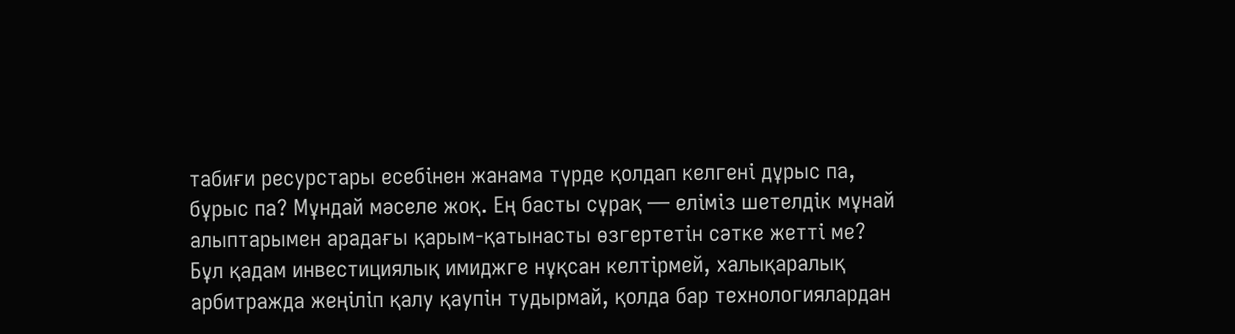табиғи ресурстары есебінен жанама түрде қолдап келгені дұрыс па, бұрыс па? Мұндай мәселе жоқ. Ең басты сұрақ — еліміз шетелдік мұнай алыптарымен арадағы қарым-қатынасты өзгертетін сәтке жетті ме? Бұл қадам инвестициялық имиджге нұқсан келтірмей, халықаралық арбитражда жеңіліп қалу қаупін тудырмай, қолда бар технологиялардан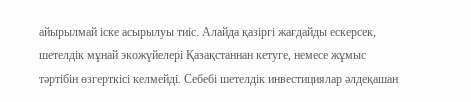айырылмай іске асырылуы тиіс. Алайда қазіргі жағдайды ескерсек, шетелдік мұнай экожүйелері Қазақстаннан кетуге, немесе жұмыс тәртібін өзгерткісі келмейді. Себебі шетелдік инвестициялар әлдеқашан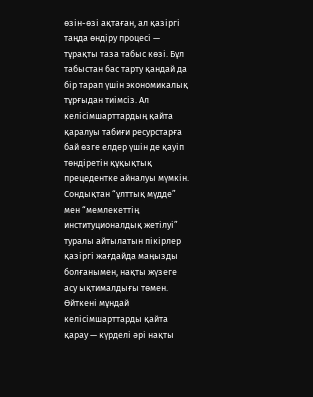өзін-өзі ақтаған, ал қазіргі таңда өндіру процесі — тұрақты таза табыс көзі. Бұл табыстан бас тарту қандай да бір тарап үшін экономикалық тұрғыдан тиімсіз. Ал келісімшарттардың қайта қаралуы табиғи ресурстарға бай өзге елдер үшін де қауіп төндіретін құқықтық прецедентке айналуы мүмкін. Сондықтан “ұлттық мүдде” мен “мемлекеттің институционалдық жетілуі” туралы айтылатын пікірлер қазіргі жағдайда маңызды болғанымен, нақты жүзеге асу ықтималдығы төмен. Өйткені мұндай келісімшарттарды қайта қарау — күрделі әрі нақты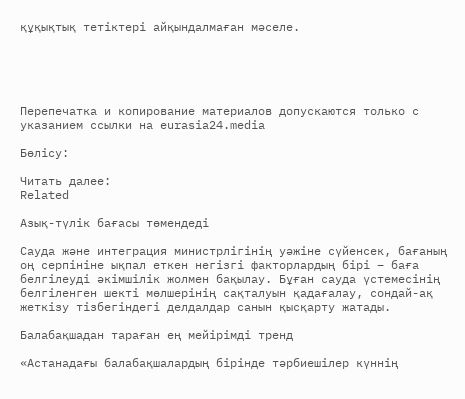құқықтық тетіктері айқындалмаған мәселе.





Перепечатка и копирование материалов допускаются только с указанием ссылки на eurasia24.media

Бөлісу:

Читать далее:
Related

Азық-түлік бағасы төмендеді

Сауда және интеграция министрлігінің уәжіне сүйенсек, бағаның оң серпініне ықпал еткен негізгі факторлардың бірі – баға белгілеуді әкімшілік жолмен бақылау. Бұған сауда үстемесінің белгіленген шекті мөлшерінің сақталуын қадағалау, сондай-ақ жеткізу тізбегіндегі делдалдар санын қысқарту жатады.

Балабақшадан тараған ең мейірімді тренд

«Астанадағы балабақшалардың бірінде тәрбиешілер күннің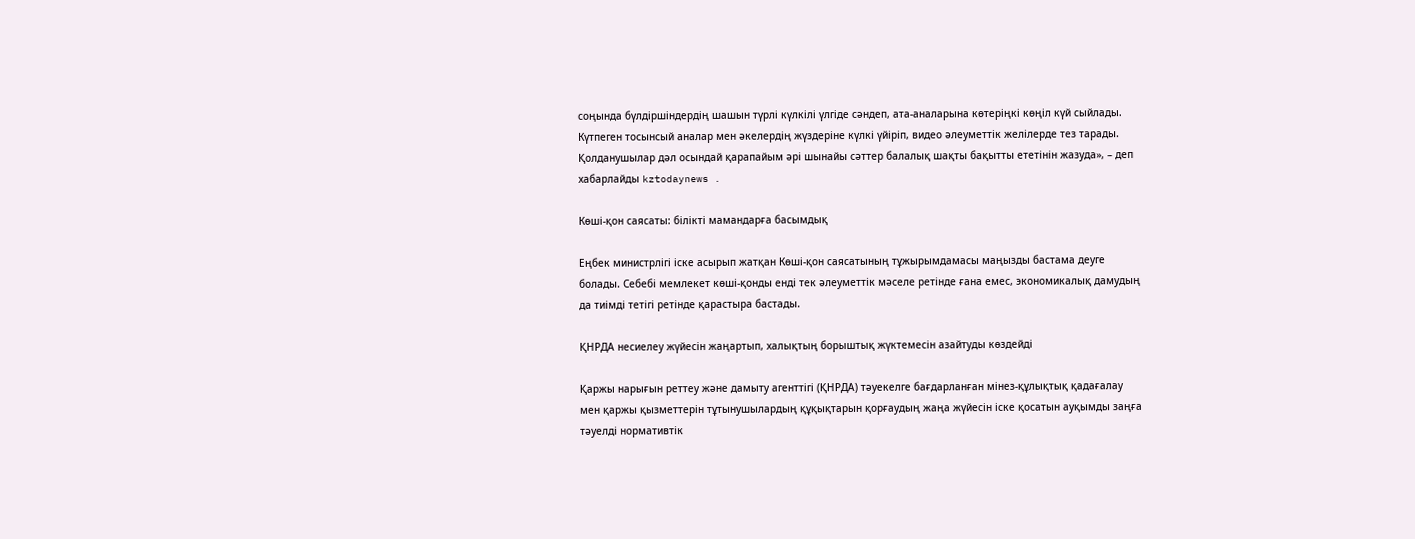соңында бүлдіршіндердің шашын түрлі күлкілі үлгіде сәндеп, ата-аналарына көтеріңкі көңіл күй сыйлады. Күтпеген тосынсый аналар мен әкелердің жүздеріне күлкі үйіріп, видео әлеуметтік желілерде тез тарады. Қолданушылар дәл осындай қарапайым әрі шынайы сәттер балалық шақты бақытты ететінін жазуда», – деп хабарлайды kztodaynews .

Көші-қон саясаты: білікті мамандарға басымдық

Еңбек министрлігі іске асырып жатқан Көші-қон саясатының тұжырымдамасы маңызды бастама деуге болады. Себебі мемлекет көші-қонды енді тек әлеуметтік мәселе ретінде ғана емес, экономикалық дамудың да тиімді тетігі ретінде қарастыра бастады.

ҚНРДА несиелеу жүйесін жаңартып, халықтың борыштық жүктемесін азайтуды көздейді

Қаржы нарығын реттеу және дамыту агенттігі (ҚНРДА) тәуекелге бағдарланған мінез-құлықтық қадағалау мен қаржы қызметтерін тұтынушылардың құқықтарын қорғаудың жаңа жүйесін іске қосатын ауқымды заңға тәуелді нормативтік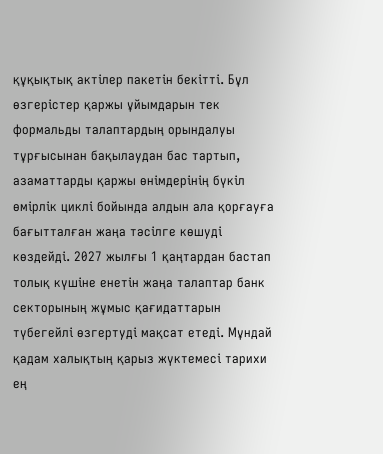құқықтық актілер пакетін бекітті. Бұл өзгерістер қаржы ұйымдарын тек формальды талаптардың орындалуы тұрғысынан бақылаудан бас тартып, азаматтарды қаржы өнімдерінің бүкіл өмірлік циклі бойында алдын ала қорғауға бағытталған жаңа тәсілге көшуді көздейді. 2027 жылғы 1 қаңтардан бастап толық күшіне енетін жаңа талаптар банк секторының жұмыс қағидаттарын түбегейлі өзгертуді мақсат етеді. Мұндай қадам халықтың қарыз жүктемесі тарихи ең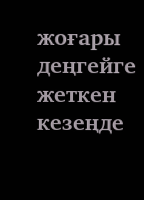жоғары деңгейге жеткен кезеңде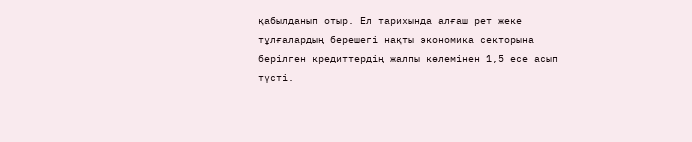қабылданып отыр. Ел тарихында алғаш рет жеке тұлғалардың берешегі нақты экономика секторына берілген кредиттердің жалпы көлемінен 1,5 есе асып түсті.